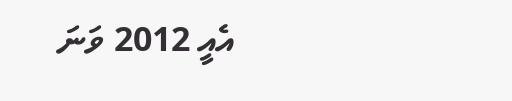އެއީ 2012 ވަނަ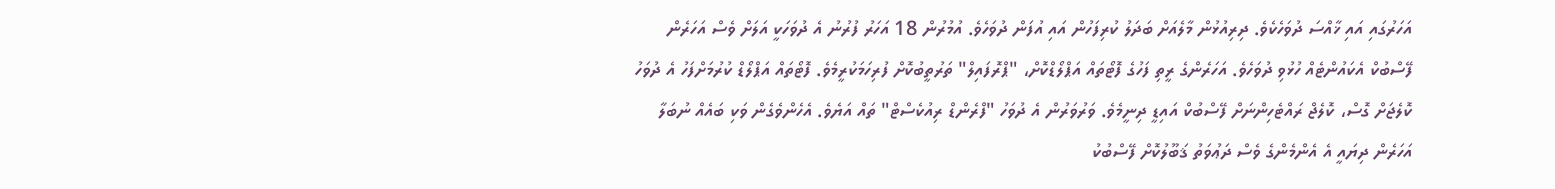އަހަރުގައި އައި ޚާއްސަ ދުވަހެކެވެ. ދިރިއުޅުން މާލެއަށް ބަދަލު ކުރިފަހުން އައި އުފަން ދުވަހެވެ. އުމުރުން 18 އަހަރު ފުރުނު އެ ދުވަހަކީ އަލަށް ވެސް އަހަރެން ފޭސްބުކް އެކައުންޓެއް ހުޅުވި ދުވަހެވެ. އަހަރެންގެ ރީތި ފަހުގެ ފޮޓޯތައް އަޕްލޯޑްކޮށް، "ޕްރޮފައިލް" ތަރުތީބުކޮށް ފުރިހަމަކުރީމެވެ. ފޮޓޯތައް އަޕްލޯޑް ކުރުމަށްފަހު އެ ދުވަހު ކޮލެޖަށް ގޮސް، ކޮލެޖް ރައްޓެހިންނަށް ފޭސްބުކް އައިޑީ ދިނީމެވެ. ވަރުވަރުން އެ ދުވަހު "ފްރެންޑް ރިއުކެސްޓް" ތައް އަޔެވެ. އެހެންވެގެން ވަކި ބައެއް ނުބަލާ އަހަރެން ދިޔައީ އެ އެންމެންގެ ވެސް ދަޢުވަތު ޤަބޫލުކޮށް ފޭސްބުކު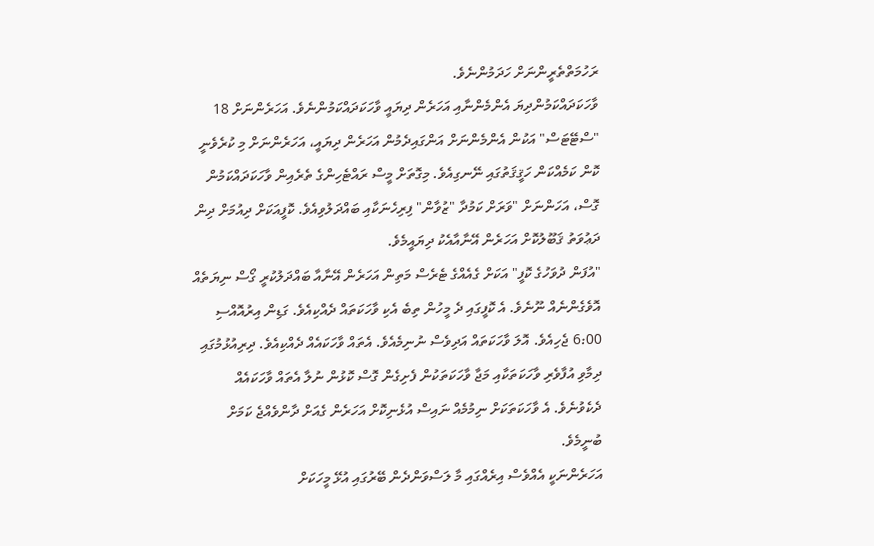ރަހުމަތްތެރީންނަށް ހަދަމުންނެވެ.
ވާހަކަދައްކަމުންދިޔަ އެންމެންނާއި އަހަރެން ދިޔައީ ވާހަކަދައްކަމުންނެވެ. އަހަރެންނަށް 18 "ސްޓޭޓަސް" އަކުން އެންމެންނަށް އަންގައިދެމުން އަހަރެން ދިޔައީ، އަހަރެންނަށް މި ކުރެވެނީ ކޮން ކަމެއްކަން ހަޤީޤަތުގައި ނޭނގިއެވެ. މިގޮތަށް މީސް ރައްޓެހިންގެ ތެރެއިން ވާހަކަދައްކަމުން ގޮސް، އަހަންނަށް "ވަރަށް ކަމުދާ "ޒުވާން" ފިރިހެނަކާއި ބައްދަލުވިއެވެ. ކޮފީއަކަށް ދިއުމަށް ދިން ދަޢުވަތު ޤަބޫލުކޮށް އަހަރެން އޭނާއާއެކު ދިޔައީމެވެ.
"އުފަން ދުވަހުގެ ކޮފީ" އަކަށް ގެއެއްގެ ޓެރެސް މަތިން އަހަރެން އޭނާއާ ބައްދަލުކުރީ ގޯސް ނިޔަތެއް އޮވެގެންނެއް ނޫނެވެ. އެ ކޮފީގައި ދެ މީހުން ތިބެ އެކި ވާހަކަތައް ދެއްކިއެވެ. ގަޑިން އިރުއޮއްސި 6:00 ޖެހިއެވެ. އޮލަ ވާހަކަތައް އަދިވެސް ނުނިމެއެވެ. އެތައް ވާހަކައެއް ދެއްކިއެވެ. ދިރިއުޅުމުގައި ދިމާވި އުފާވެރި ވާހަކަތަކާއި މަޖާ ވާހަކަތަކުން ފެށިގެން ގޮސް ކޮޅުން ނުލާ އެތައް ވާހަކައެއް ދެކެވުނެވެ. އެ ވާހަކަތަކަށް ނިމުމެއް ނައިސް އުޅެނިކޮށް އަހަރެން ގެއަށް ދާންވެއްޖެ ކަމަށް ބުނީމެވެ.
އަހަރެންނަކީ އެއްވެސް އިރެއްގައި މާ ލަސްވަންދެން ބޭރުގައި އުޅޭ މީހަކަށް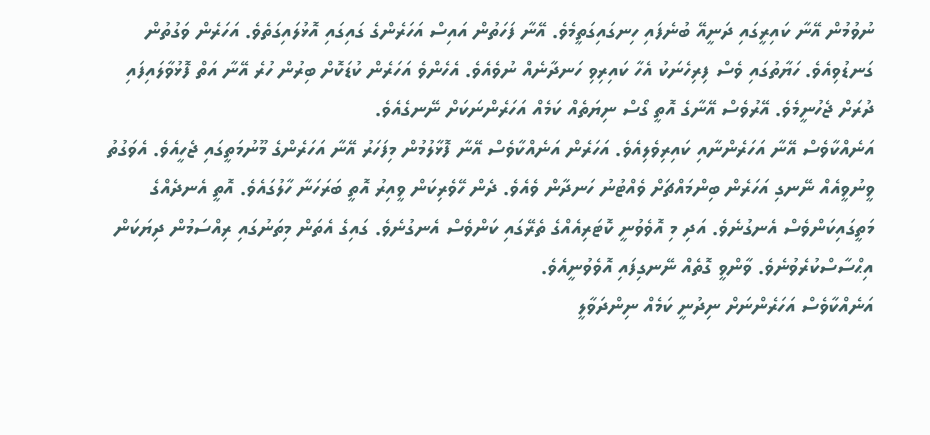ނުވުމުން އޭނާ ކައިރީގައި ދަނީއޭ ބުނެފައި ހިނގައިގަތީމެވެ. އޭނާ ފަހަތުން އައިސް އަހަރެންގެ ގައިގައި އޮޅުލައިގަތެވެ. އަހަރެން ވަގުތުން ގަނޑުވިއެވެ. ހަޔާތުގައި ވެސް ފިރިހެނަކު އެހާ ކައިރިވި ހަނދާނެއް ނުވެއެވެ. އެހެންވެ އަހަރެން ކުޑަކޮށް ބިރުން ހުރެ އޭނާ އަތް ފޮޅުވާލައިފައި ދުރަށް ޖެހުނީމެވެ. އޭރުވެސް އޭނާގެ އޮތީ ގޯސް ނިޔަތެއް ކަމެއް އަހަރެންނަކަށް ނޭނގެއެވެ.
އަނެއްކާވެސް އޭނާ އަހަރެންނާއި ކައިރިވެލިއެވެ. އަހަރެން އަނެއްކާވެސް އޭނާ ފޮޅާލުމުން މިފަހަރު އޭނާ އަހަރެންގެ މޫނުމަތީގައި ޖެހީއެވެ. އެވަގުތު ވީނުވީއެއް ނޭނގި އަހަރެން ބިންމައްޗަށް ވެއްޓުނު ހަނދާން ވެއެވެ. ދެން ހޭވެރިކަން ވީއިރު އޮތީ ބަރަހަނާ ހާލުގައެވެ. އޮތީ އެނދެއްގެ މަތީގައިކަންވެސް އެނގުނެވެ. އަދި މި އޮވެވުނީ ކޮޓަރިއެއްގެ ތެރޭގައި ކަންވެސް އެނގުނެވެ. ގައިގެ އެތަން މިތަނުގައި ރިއްސަމުން ދިޔަކަން އިޙްސާސްކުރެވުނެވެ. ވާންވީ ގޮތެއް ނޭނގިފައި އޮވެވުނީއެވެ.
އަނެއްކާވެސް އަހަރެންނަށް ނިދުނީ ކަމެއް ނިންދަވާލީ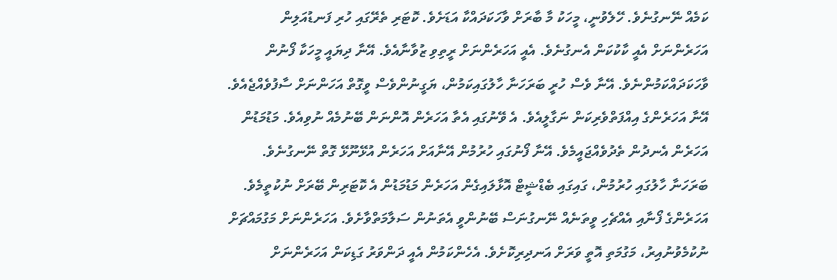ކަމެއް ނޭނގުނެވެ. ހޭލެވުނީ، މީހަކު މާ ބާރަށް ވާހަކަދައްކާ އަޑަށެވެ. ކޮޓަރި ތެރޭގައި ހުރި ފަނޑުއަލިން އަހަރެންނަށް އެއީ ކާކުކަން އެނގުނެވެ. އެއީ އަހަރެންނަށް ރީތިވި ޒުވާނާއެވެ. އޭނާ ދިޔައީ މީހަކާ ފޯނުން ވާހަކަދައްކަމުންނެވެ. އޭނާ ވެސް ހުރީ ބަރަހަނާ ހާލުގައިކަމުން، ޔަގީނުންވެސް ވީގޮތް އަހަންނަށް ސާފުވެއްޖެއެވެ. އޭނާ އަހަރެންގެ އިއްފަތްވެރިކަން ނަގާލީއެވެ. އެ ވޭނުގައި އެތާ އަހަރެން އޮންނަން ބޭނުމެއް ނުވިއެވެ. މަޑުމަޑުން އަހަރެން އެނދުން ތެދުވެއްޖައީމެވެ. އޭނާ ފޯނުގައި ހުރުމުން އޭނާއަށް އަހަރެން އުޅޭނޫޅޭ ގޮތް ނޭނގުނެވެ. ބަރަހަނާ ހާލުގައި ހުރުމުން، ގައިގައި ބެޑްޝީޓް އޮޅާލައިގެން އަހަރެން މަޑުމަޑުން އެ ކޮޓަރިން ބޭރަށް ނުކުތީމެވެ.
އަހަރެންގެ ފޯނާއި އެއްޗެހި ވީތަނެއް ނޭނގުނަސް ބޭނުންވީ އެތަނުން ސަލާމަތްވާށެވެ. އަހަރެންނަށް މަގުމައްޗަށް ނުކުމެވުނުއިރު، މަގުމަތި އޮތީ ވަރަށް އަނދިރިކޮށެވެ. އެހެންކަމުން އެއީ ދަންވަރު ގަޑިކަން އަހަރެންނަށް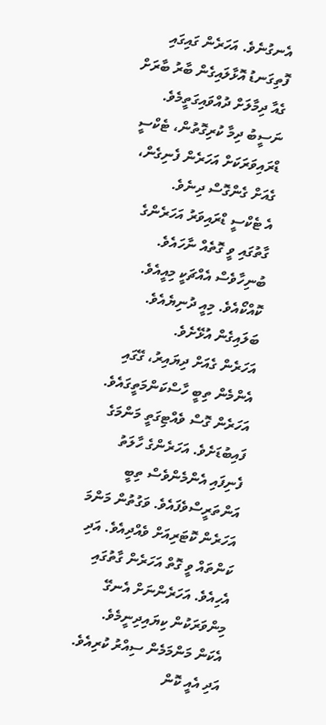އެނގުނެވެ. އަހަރެން ގައިގައި ފޮތިގަނޑު އޮޅާލައިގެން ބާރު ބާރަށް ގެއާ ދިމާލަށް ދުއްވައިގަތީމެވެ. ނަސީބު ދިމާ ކުރިގޮތުން، ޓެކްސީ ޑްރައިވަރަކަށް އަހަރެން ފެނިގެން، ގެއަށް ގެންގޮސް ދިނެވެ.
އެ ޓެކްސީ ޑްރައިވަރު އަހަރެންގެ ގާތުގައި ވީ ގޮތެއް ނާހައެވެ. ބުނިހާވެސް އެއްޗަކީ މިއީއެވެ. ކޮއްކޯއެވެ. މިއީ ދުނިޔެއެވެ. ބަލައިގެން އުޅޭށެވެ.
އަހަރެން ގެއަށް ދިޔައިރު، ގޭގައި އެންމެން ތިބީ ހާސްކަންމަތީގައެވެ. އަހަރެން ގޮސް ވެއްޓިގަތީ މަންމަގެ ފައިބުޑަށެވެ. އަހަރެންގެ ހާލަތު ފެނިފައި އެންމެންވެސް ތިބީ އަންތަރީސްވެފައެވެ. ވަގުތުން މަންމަ އަހަރެން ކޮޓަރިއަށް ވެއްދިއެވެ. އަދި ކަންތައް ވީ ގޮތް އަހަރެން ގާތުގައި އެހިއެވެ. އަހަރެންނަށް އެނގޭ މިންވަރަކުން ކިޔައިދިނީމެވެ.
އެކަން މަންމަމެން ސިއްރު ކުރިއެވެ. އަދި އެއީ ކޮން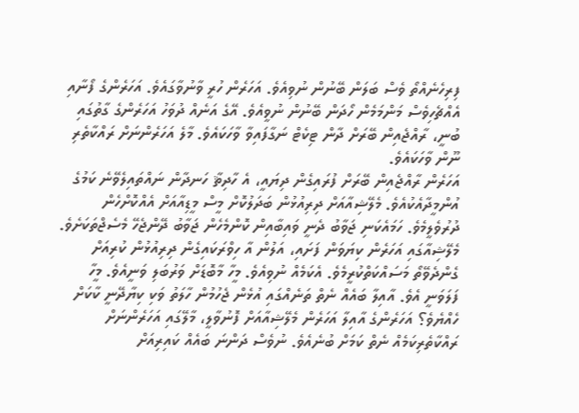ފިރިހެނެއްތޯ ވެސް ބަލަން ބޭނުން ނުވިއެވެ. އަހަރެން ހުރީ ވާނުވާގައެވެ. އަހަރެންގެ ފޯނާއި އެއްޗެހިވެސް މަންމަމެން ހޯދަން ބޭނުން ނުވީއެވެ. އޭގެ އަނެއް ދުވަހު އަހަރެންގެ ގާތުގައި ބުނީ، ރާއްޖެއިން ބޭރަށް ދާން ޓިކެޓް ނަގާފައިވާ ވާހަކައެވެ. މާލެ އަހަރެންނަށް ރައްކާތެރި ނޫން ވާހަކައެވެ.
އަހަރެން ރާއްޖެއިން ބޭރަށް ފުރައިގެން ދިޔައީ، އެ ހާދިޘާ ހަނދާން ނައްތައިލެވޭނެ ކަމުގެ އުންމީދާއެކުއެވެ. މެލޭޝިއާއަށް ދިރިއުޅުން ބަދަލުކޮށް މީސް މީޑިއާއަށް އެއްކޮށްހެން ދުރުވެލީމެވެ. ހަމައެކަނި ޖަވާބު ދެނީ ވައިބާއިން ކޮންމެހެން ޖަވާބު ދޭންޖެހޭ މެސެޖްތަކަށެވެ.
މެލޭޝިއާގައި އަހަރެން ކިޔަވަން ފަށައި، އަލުން އާ ހިވްރަކައިގެން ދިރިއުޅުން ކުރިއަށް ގެންދެވޭތޯ މަސައްކަތްކުރީމެވެ. އެކަމެއް ނުވިއެވެ. މީހާ މާބޮޑަށް ވަރުބަލި ވަނީއެވެ. މީހާ ފަލަވަނީ އެވެ. އާއިލާ ބައެއް ނެތް ތަނެއްގައި އުޅެން ޖެހުމުން ހާލަތު ވަކި ކިޔާދޭނީ ކާކަށް ހެއްޔެވެ؟ އަހަރެންގެ އާއިލާ އަހަރެން މެލޭޝިއާއަށް ފޮނުވާލީ، މާލޭގައި އަހަރެންނަށް ރައްކާތެރިކަމެއް ނެތް ކަމަށް ބުނެއެވެ. ނުވެސް ދަންނަ ބައެއް ކައިރިއަށް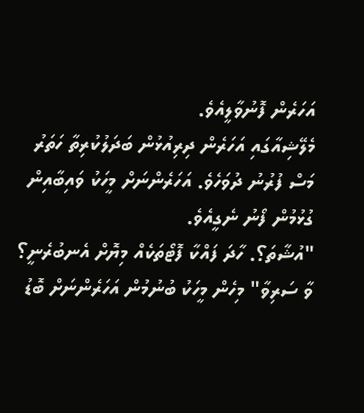އަހަރެން ފޮނުވާލީއެވެ.
މެލޭޝިއާގައި އަހަރެން ދިރިއުޅުން ބަދަލުކުރިތާ ހަތަރު މަސް ފުރުނު ދުވަހެވެ. އަހަރެންނަށް މީހަކު ވައިބާއިން ގުޅުމުން ފޯނު ނެގީއެވެ.
"އުޝާތަ؟. ހާދަ ފައްކާ ފޮޓޯތަކެއް މިޔޮށް އެނބުރެނީ؟ ވާ ސަރިވާ" މިހެން މީހަކު ބުނުމުން އަހަރެންނަށް ބޮޑު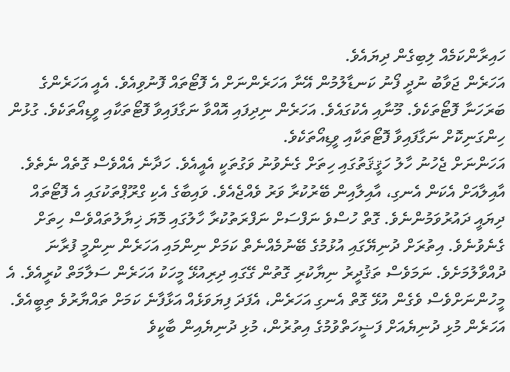ހައިރާންކަމެއް ލިބިގެން ދިޔައެވެ.
އަހަރެން ޖަވާބު ނުދީ ފޯނު ކަނޑާލުމުން އޭނާ އަހަރެންނަށް އެ ފޮޓޯތައް ފޮނުވިއެވެ. އެއީ އަހަރެންގެ ބަރަހަނާ ފޮޓޯތަކެވެ. މޫނާއި އެކުގައެވެ. އަހަރެން ނިދިފައި އޮއްވާ ނަގާފައިވާ ފޮޓޯތަކާއި ވީޑިއޯތަކެވެ. ގުޅުން ހިންގަނިކޮށް ނަގާފައިވާ ފޮޓޯތަކާއި ވީޑިއޯތަކެވެ.
އަހަންނަށް ޖެހުނު ހާލު ހަޤީޤަތުގައި ހިތަށް ގެނެވުނު ވަގުތަކީ އެއީއެވެ. ހަދާނެ އެއްވެސް ގޮތެއް ނެތެވެ. އާއިލާއަށް އެކަން އެނގި، އާއިލާއިން ބޭރުކުރާ ވަރު ވެއްޖެއެވެ. ވައިބާގެ އެކި ގްރޫޕްތަކުގައި އެ ފޮޓޯތައް ދިޔައީ ދައުރުވަމުންނެވެ. ގޮތް ހުސްވެ ނަފްސަށް ނަފްރަތުކުރާ ހާލުގައި މޮޔަ ޚިޔާލުތައްވެސް ހިތަށް ގެނެވުނެވެ. އިތުރަށް ދުނިޔޭގައި އުޅުމުގެ ބޭނުމެއްނެތް ކަމަށް ނިންމައި އަހަރެން ނިންމީ ފުރާނަ ދުއްވާލުމަށެވެ. ނަމަވެސް ތަޤުދީރު ނިޔާކުރި ގޮތުން ގޭގައި ދިރިއުޅޭ މީހަކު އަހަރެން ސަލާމަތް ކުރީއެވެ. އެ މީހުންނަށްވެސް ވެގެން އުޅޭ ގޮތް އެނގި އަހަރެން، އެފަދަ ފިޔަވަޅެއް އަޅާފާނެ ކަމަށް ތައްޔާރުވެ ތިބީއެވެ.
އަހަރެން މުޅި ދުނިޔެއަށް ފަޟީހަތްވުމުގެ އިތުރުން، މުޅި ދުނިޔެއިން ބާކީވެ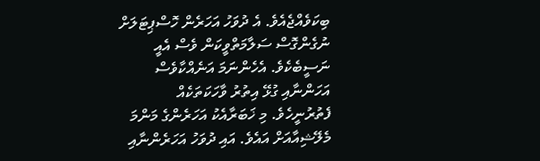ބިކަވެއްޖެއެވެ. އެ ދުވަހު އަހަރެން ހޮސްޕިޓަލަށް ނުގެންގޮސް ސަލާމަތްވީކަން ވެސް އެއީ ނަސީބެކެވެ. އެހެންނަމަ އަނެއްކާވެސް އަހަންނާއި ގުޅޭ އިތުރު ވާހަކަތަކެއް ފެތުރުނީހެވެ. މި ޚަބަރާއެކު އަހަރެންގެ މަންމަ މެލޭޝިއާއަށް އައެވެ. އައި ދުވަހު އަހަރެންނާއި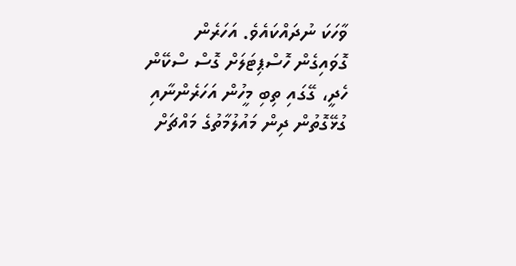ވާހަކަ ނުދައްކައެވެ. އަހަރެން ގޮވައިގެން ހޮސްޕިޓަލަށް ގޮސް ސްކޭން ހެދީ، ގޭގައި ތިބި މީހުން އަހަރެންނާއި ގުޅޭގޮތުން ދިން މައުލުމާތުގެ މައްޗަށް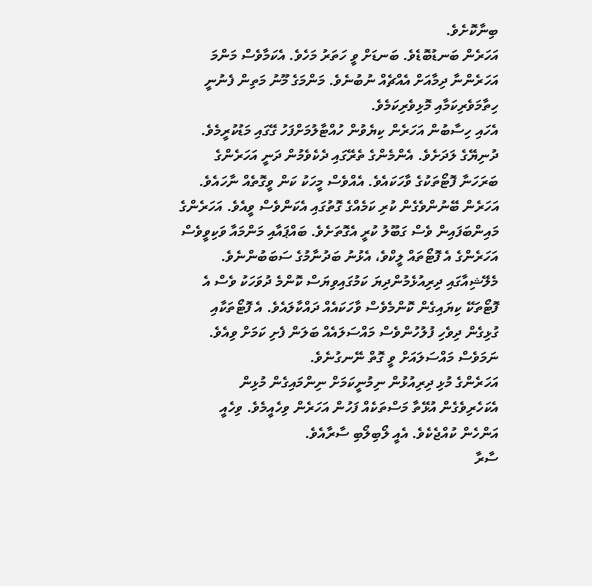ބިނާކޮށެވެ.
އަހަރެން ބަނޑުބޮޑެވެ. ބަނޑަށް ވީ ހަތަރު މަހެވެ. އެކަމާވެސް މަންމަ އަހަރެންނާ ދިމާއަށް އެއްޗެއް ނުބުނެވެ. މަންމަގެ މޫނު މަތިން ފެނުނީ ހިތާމަވެރިކަމާއި މޮޅިވެރިކަމެވެ.
އެހައި ހިސާބުން އަހަރެން ކިޔެވުން ހުއްޓާލުމަށްފަހު ގޭގައި މަޑުކުރީމެވެ. ދުނިޔޭގެ ލަދަށެވެ. އެންމެންގެ ތެރޭގައި ދެކެވެމުން ދަނީ އަހަރެންގެ ބަރަހަނާ ފޮޓޯތަކުގެ ވާހަކައެވެ. އެއްވެސް މީހަކު ކަން ވީގޮތެއް ނާހައެވެ. އަހަރެން ބޭނުންވެގެން ކުރި ކަމެއްގެ ގޮތުގައި އެކަންވެސް ވީއެވެ. އަހަރެންގެ މައިންބަފައިން ވެސް ގަބޫލު ކުރީ އެގޮތަށެވެ. ބައްޕައާއި މަންމައާ ވަކިވީވެސް އަހަރެންގެ އެ ފޮޓޯތައް ލީކްވެ، އެޅުނު ބަދުނާމުގެ ސަބަބުންނެވެ.
މެލޭޝިއާގައި ދިރިއުޅެމުންދިޔަ ކަމުގައިވިޔަސް ކޮންމެ ދުވަހަކު ވެސް އެ ފޮޓޯތަކޭ ކިޔައިގެން ކޮންމެވެސް ވާހަކައެއް ދައްކާލައެވެ. އެ ފޮޓޯތަކާއި ގުޅިގެން ދިވެހި ފުލުހުންވެސް މައްސަލައެއް ބަލަން ފެށި ކަމަށް ވިއެވެ. ނަމަވެސް މައްސަލައަށް ވީ ގޮތް ނޭނގުނެވެ.
އަހަރެންގެ މުޅި ދިރިއުޅުން ނިމުނީކަމަށް ނިންމައިގެން މުޅިން އެކަހެރިވެގެން އުޅޭތާ މަސްތަކެއް ފަހުން އަހަރެން ވިހެއީމެވެ. ވިހެއީ އަންހެން ކުއްޖެކެވެ. އެއީ ލޯބިލޯބި ސާރާއެވެ.
ސާރާ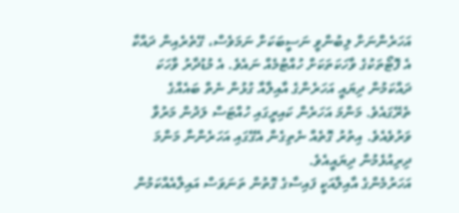އަހަރެންނަށް ލިބުންވީ ނަސީބަކަށް ނަމަވެސް، ގޭތެރެއިން ދައްކާ އެ ފޮޓޯތަކުގެ ވާހަކަތަކަށް ހުއްޓުމެއް ނައެވެ. އެ މުޑުދާރު ވާހަކަ ދައްކަމުން ދިޔައީ އަހަރެންގެ އާއިލާއާ ގުޅުން ނެތް ބައެއްގެ ތެރޭގައެވެ. މަންމަ އަހަރެން ކައިރީގައި ހުއްޓަސް ލަދުން މަރުވާ ވަރުވެއެވެ. އިތުރު ގޮތެއް ނެތިގެން އެގޭގައި އަހަރެންނާ މަންމަ ދިރިއުޅެމުން ދިޔައީއެވެ.
އަހަރުމެންގެ އާއިލާއަކީ ފައިސާގެ ގޮތުން ތަނަވަސް އައިލާއެއްކަމުން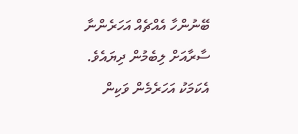ބޭނުންހާ އެއްޗެއް އަހަރެންނާ ސާރާއަށް ލިބެމުން ދިޔައެވެ. އެކަމަކު އަހަރެމެން ވަކިން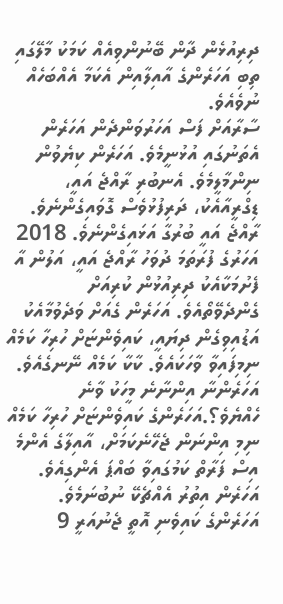ދިރިއުޅެން ދާން ބޭނުންވިއެއް ކަމަކު މާލޭގައި ތިބި އަހަރެންގެ އާއިލާއިން އެކަމާ އެއްބަހެއް ނުވެއެވެ.
ސާރާއަށް ފަސް އަހަރުވަންދެން އަހަރެން އެތަނުގައި އުޅުނީމެވެ. އަހަރެން ކިޔެވުން ނިންމާލީމެވެ. އެނބުރި ރާއްޖެ އައީ، ޑިގްރީއާއެކު، ދަރިފުޅުވެސް ގޮވައިގެންނެވެ.
ރާއްޖެ އައީ ބުރުގާ އަޅައިގެންނެވެ. 2018 އަހަރުގެ ފުރަތަމަ ދުވަހު ރާއްޖެ އައީ، އަލުން އާ ފެށުމަކާއެކު ދިރިއުޅުން ކުރިއަށް ގެންދެވޭތޯއެވެ. އަހަރެން ގެއަށް ވަދެވުމާއެކު އަޑުއިވިގެން ދިޔައީ، ކައިވެންޏަށް ހުރިހާ ކަމެއް ނިމިފައިވާ ވާހަކައެވެ. ކާކާ ކަމެއް ނޭނގެއެވެ.
އަހަރެންނާ އިންނާނެ މީހަކު ވާނެ ހެއްޔެވެ؟.އަހަރެންގެ ކައިވެންޏަށް ހުރިހާ ކަމެއް ނިމި އިންނަން ޖެހޭނެކަމަށް، އާއިލާގެ އެންމެ އިސް ފަރާތް ކަމުގައިވާ ބައްޕަ އެންގިއެވެ. އަހަރެން އިތުރު އެއްޗެކޭ ނުބުނަމެވެ.
އަހަރެންގެ ކައިވެނި އޮތީ ޖެނުއަރީ 9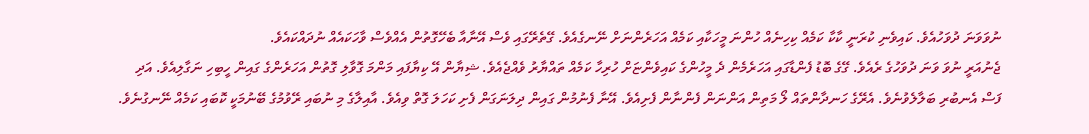ނުވަވަނަ ދުވަހުއެވެ. ކައިވެނި ކުރަނީ ކާކާ ކަމެއް ކިހިނެއް ހުންނަ މީހަކާއި ކަމެއް އަހަރެންނަށް ނޭނގެއެވެ. ގޭތެރޭގައި ވެސް އޭނާއާ ބެހޭގޮތުން އެއްވެސް ވާހަކައެއް ނުދައްކައެވެ.
ޖެނުއަރީ ނުވަ ވަނަ ދުވަހުގެ ރެއެވެ. ގޭގެ ބޮޑު ފެންޑާގައި އަހަރެމެން ދެ މީހުންގެ ކައިވެންޏަށް ހުރިހާ ކަމެއް ތައްޔާރު ވެއްޖެއެވެ. ޝިޔާން އޭ ކިޔާފައި މަންމަ ގޮވާލި ގޮތުން އަހަރެންގެ ގައިން ހީބިހި ނަގާލިއެވެ. އަދި ފަސް އެނބުރި ބަލާލެވުނެވެ. އެރޭގެ ހަނދާންތައް ލޯ މަތިން އަންނަން ފެންނާން ފެށިއެވެ. އޭނާ ފެނުމުން ގައިން ދިލަނަގަން ފެށި ކަހަލަ ގޮތް ވިއެވެ. އާއިލާގެ މި ނުބައި ރޭވުމުގެ ބޭނުމަކީ ކޮބައި ކަމެއް ނޭނގުނެވެ.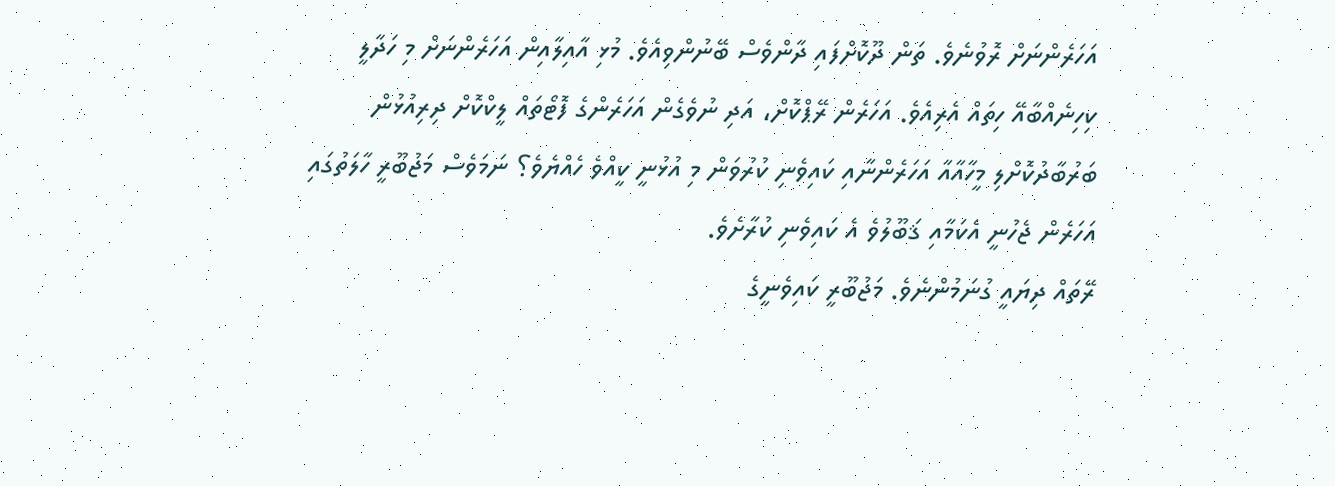އަހަރެންނަށް ރޮވުނެވެ. ތަން ދޫކޮށްފައި ދާންވެސް ބޭނުންވިއެވެ. މުޅި އާއިލާއިން އަހަރެންނަށް މި ހަދާލީ ކިހިނެއްބާއޭ ހިތައް އެރިއެވެ. އަހަރެން ރޭޕްކޮށް، އަދި ނުވެގެން އަހަރެންގެ ފޮޓޯތައް ލީކްކޮށް ދިރިއުޅުން ބަރުބާދުކޮށްލި މީހާއާއާ އަހަރެންނާއި ކައިވެނި ކުރުވަން މި އުޅުނީ ކީއްވެ ހެއްޔެވެ؟ ނަމަވެސް މަޖުބޫރީ ހާލަތުގައި އަހަރެން ޖެހުނީ އެކަމާއި ޤަބޫލުވެ އެ ކައިވެނި ކުރާށެވެ.
ރޭތައް ދިޔައީ ގުނަމުންނެވެ. މަޖުބޫރީ ކައިވެނީގެ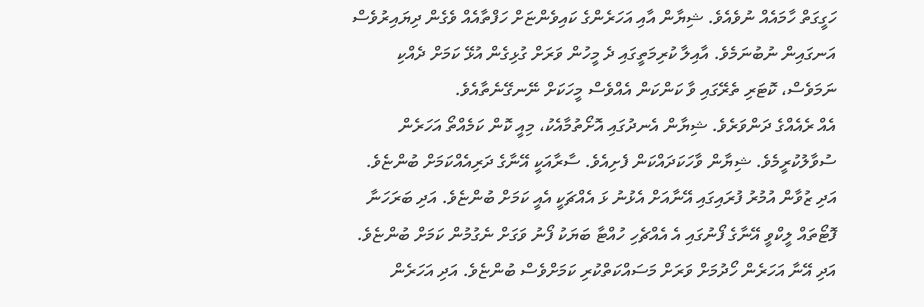ހަގީގަތް ހާމައެއް ނުވެއެވެ. ޝިޔާން އާއި އަހަރެންގެ ކައިވެންޏަށް ހަފްތާއެއް ވެގެން ދިޔައިރުވެސް އަނގައިން ނުބުނަމެވެ. އާއިލާ ކުރިމަތީގައި ދެ މީހުން ވަރަށް ގުޅިގެން އުޅޭ ކަމަށް ދެއްކި ނަމަވެސް، ކޮޓަރި ތެރޭގައި ވާ ކަންކަން އެއްވެސް މީހަކަށް ނޭނގޭނެތާއެވެ.
އެއް ރެއެއްގެ ދަންވަރެވެ. ޝިޔާން އެނދުގައި އޮށޯތުމާއެކު، މިއީ ކޮން ކަމެއްތޯ އަހަރެން ސުވާލުކުރީމެވެ. ޝިޔާން ވާހަކަދައްކަން ފެށިއެވެ. ސާރާއަކީ އޭނާގެ ދަރިއެއްކަމަށް ބުންޏެވެ. އަދި ޒުވާން އުމުރު ފުރައިގައި އޭނާއަށް އެޅުނު ޅަ އެއްޗަކީ އެއީ ކަމަށް ބުންޏެވެ. އަދި ބަރަހަނާ ފޮޓޯތައް ލީކްވީ އޭނާގެ ފޯނުގައި އެ އެއްޗެހި ހުއްޓާ ބަޔަކު ފޯނު ވަގަށް ނެގުމުން ކަމަށް ބުންޏެވެ.
އަދި އޭނާ އަހަރެން ހޯދުމަށް ވަރަށް މަސައްކަތްކުރި ކަމަށްވެސް ބުންޏެވެ. އަދި އަހަރެން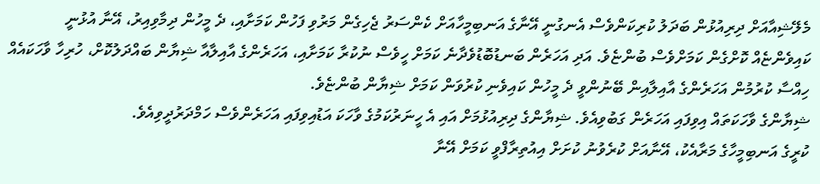މެލޭޝިއާއަށް ދިރިއުޅުން ބަދަލު ކުރިކަންވެސް އެނގުނީ އޭނާގެ އަނބިމީހާއަށް ކެންސަރު ޖެހިގެން މަރުވި ފަހުން ކަމަށާއި، ދެ މީހުން ދިމާވިއިރު، އޭނާ އުޅުނީ ކައިވެންޏެއް ކޮށްގެން ކަމަށްވެސް ބުންޏެވެ. އަދި އަހަރެން ބަނޑުބޮޑުވެދާނެ ކަމަށް ހީވެސް ނުކުރާ ކަމަށާއި، އަހަރެންގެ އާއިލާއާ ޝިޔާން ބައްދަލުކޮށް، ހުރިހާ ވާހަކައެއް ހިއްސާ ކުރުމުން އަހަރެންގެ އާއިލާއިން ބޭނުންވީ ދެ މީހުން ކައިވެނި ކުރުވަން ކަމަށް ޝިޔާން ބުންޏެވެ.
ޝިޔާންގެ ވާހަކަތައް އިވިފައި އަހަރެން ގަބުވިއެވެ. ޝިޔާންގެ ދިރިއުޅުމަށް އައި އެ ހީނަރުކަމުގެ ވާހަކަ އަޑުއިވިފައި އަހަރެންވެސް ހަމްދަރުދީވިއެވެ.
ކުރީގެ އަނބިމީހާގެ މަރާއެކު، އޭނާއަށް ކުރެވުނު ކުށަށް އިއުތިރާފްވީ ކަމަށް އޭނާ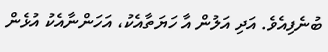ބުނެފިއެވެ. އަދި އަލުން އާ ހަޔަތާއެކު، އަހަންނާއެކު އުޅެން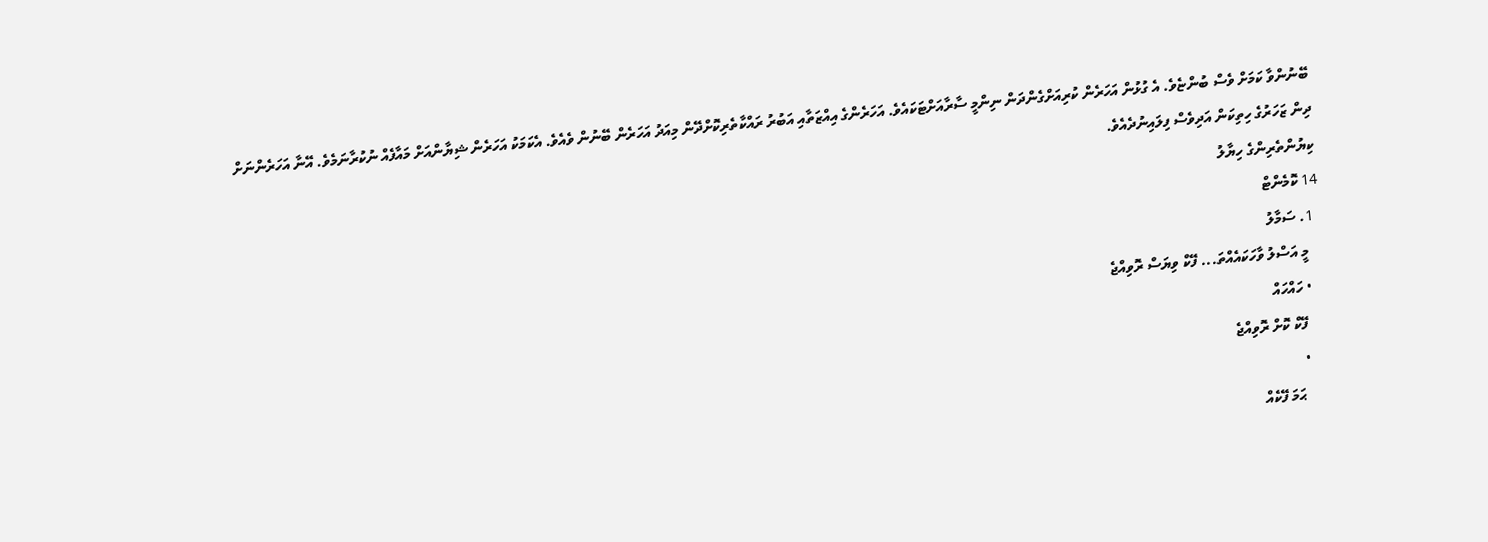ބޭނުންވާ ކަމަށް ވެސް ބުންޏެވެ. އެ ގުޅުން އަހަރެން ކުރިއަށްގެންދަން ނިންމީ ސާރާއަށްޓަކައެވެ. އަހަރެންގެ އިއްޒަތާއި އަބުރު ރައްކާތެރިކޮށްދޭން މިއަދު އަހަރެން ބޭނުން ވެއެވެ. އެކަމަކު އަހަރެން ޝިޔާންއަށް މައާފެއް ނުކުރާނަމެވެ. އޭނާ އަހަރެންނަށް ދިން ޒަހަރުގެ ހިތިކަން އަދިވެސް ފިލައިނުދެއެވެ.
ކިޔުންތެރިންގެ ހިޔާލު
14 ކޮމެންޓް
  1. ސަމާލު
    މީ އަސްލު ވާހަކައެއްތަ... ފޭކް ވިޔަސް ރޮވިއްޖެ
    • ހައްހައް
      ފޭކް ކޮށް ރޮވިއްޖެ
      •
        ޙަމަ ފޭކެއް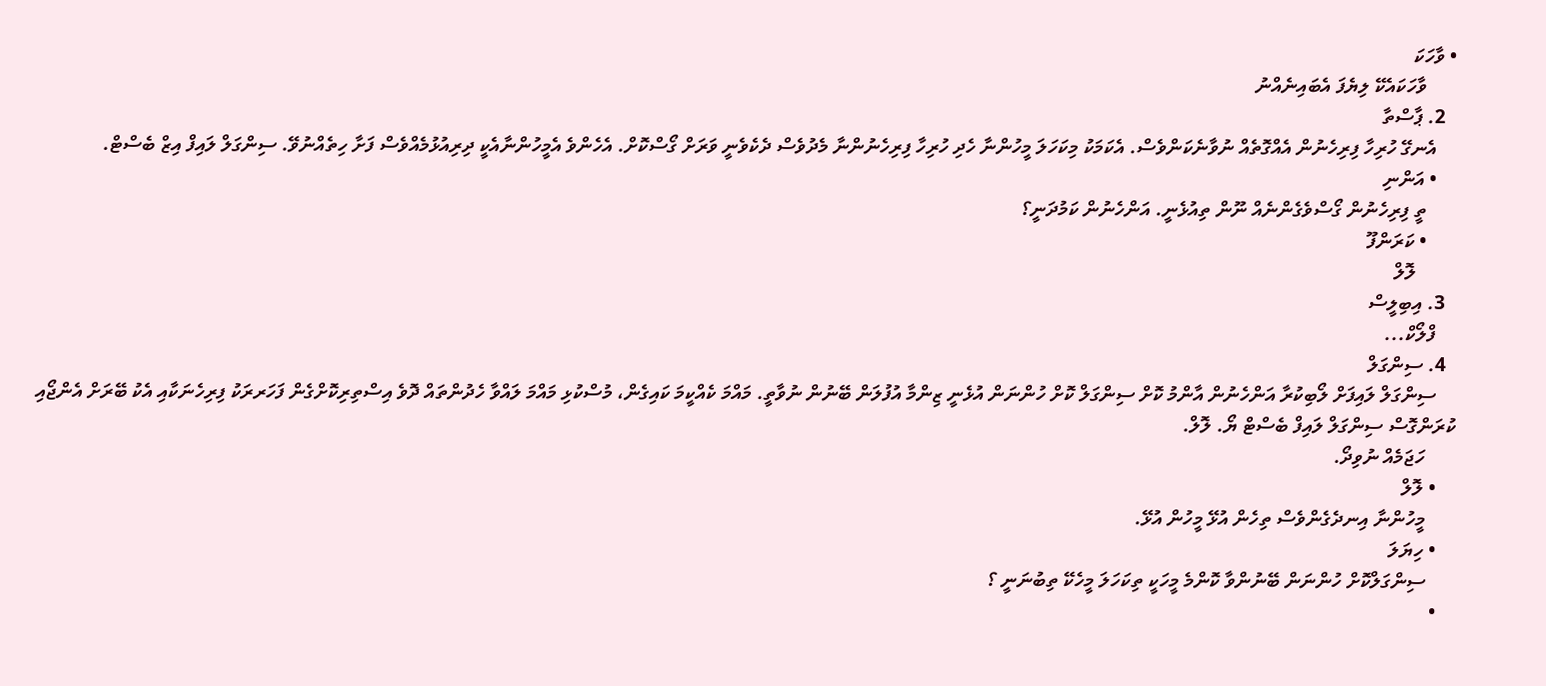• ވާހަކަ
      ވާހަކައެކޭ ލިޔެފަ އެބައިނެއްނު
  2. ޕާސްތާ
    އެނގޭ ހުރިހާ ފިރިހެނުން އެއްގޮތެއް ނުވާނެކަންވެސް. އެކަމަކު މިކަހަލަ މީހުންނާ ހެދި ހުރިހާ ފިރިހެނުންނާ މެދުވެސް ދެކެވެނީ ވަރަށް ގޯސްކޮށް. އެހެންވެ އެމީހުންނާއެކީ ދިރިއުޅުމެއްވެސް ފަށާ ހިތެއްނުވޭ. ސިންގަލް ލައިފް އިޒް ބެސްޓް.
    • އަންނި
      ތީ ފިރިހެނުން ގޯސްވެގެންނެއް ނޫން ތިއުޅެނީ. އަންހެނުން ކަމުދަނީ؟
      • ކަރަންފޫ
        ލޮލް
  3. އިބިލީސް
    ފްލޯކް...
  4. ސިންގަލް
    ސިންގަލް ލައިފަށް ލޯބިކުރާ އަންހެނުން އާންމު ކޮށް ސިންގަލް ކޮށް ހުންނަން އުޅެނީ ޒިންމާ އުފުލަން ބޭނުން ނުވާތީ. މައްމަ ކެއްކީމަ ކައިގެން، މުސްކުޅި މައްމަ ލައްވާ ހެދުންތައް ދޮވެ އިސްތިރިކޮށްގެން ފަހަރރަކު ފިރިހެނަކާއި އެކު ބޭރަށް އެންޖޯއި ކުރަންގޮސް ސިންގަލް ލައިފް ބެސްޓް ޔޯ. ލޮލް.
      ހަޖަމެއް ނުވިދޯ.
    • ލޮލް
      މީހުންނާ އިނދެގެންވެސް ތިހެން އުޅޭ މީހުން އުޅޭ.
    • ހިޔަލަ
      ސިންގަލްކޮށް ހުންނަން ބޭނުންވާ ކޮންމެ މީހަކީ ތިކަހަލަ މީހެކޭ ތިބުނަނީ ؟
    •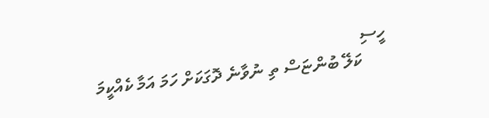ހީސި
      ކަލޭ ބުންޏަސް ތި ނުވާނެ ދޮގަކަށް ހަމަ އަމާ ކެއްކީމަ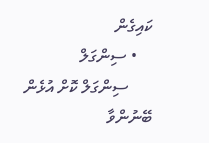ކައިގެން
    • ސިންގަލް
      ސިންގަލް ކޮށް އުޅެން ބޭނުންވާ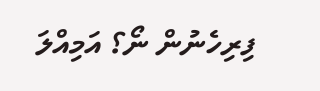ފިރިހެނުން ނޯ؟ އަމިއްލަ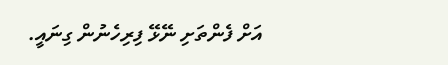އަށް ފެންތަށި ނޭޅޭ ފިރިހެނުން ގިނައީ.